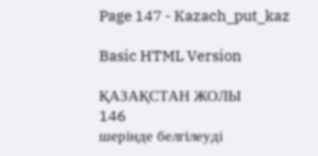Page 147 - Kazach_put_kaz

Basic HTML Version

ҚАЗАҚСТАН ЖОЛЫ
146
шерінде белгілеуді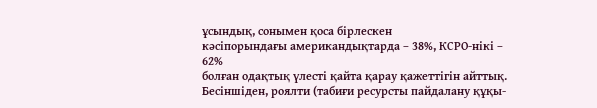ұсындық, сонымен қоса бірлескен
кәсіпорындағы американдықтарда – 38%, КСРО-нікі – 62%
болған одақтық үлесті қайта қарау қажеттігін айттық.
Бесіншіден, роялти (табиғи ресурсты пайдалану құқы-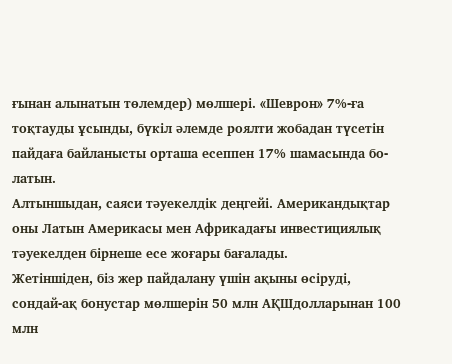ғынан алынатын төлемдер) мөлшері. «Шеврон» 7%-ға
тоқтауды ұсынды, бүкіл әлемде роялти жобадан түсетін
пайдаға байланысты орташа есеппен 17% шамасында бо-
латын.
Алтыншыдан, саяси тәуекелдік деңгейі. Американдықтар
оны Латын Америкасы мен Африкадағы инвестициялық
тәуекелден бірнеше есе жоғары бағалады.
Жетіншіден, біз жер пайдалану үшін ақыны өсіруді,
сондай-ақ бонустар мөлшерін 50 млн АҚШдолларынан 100
млн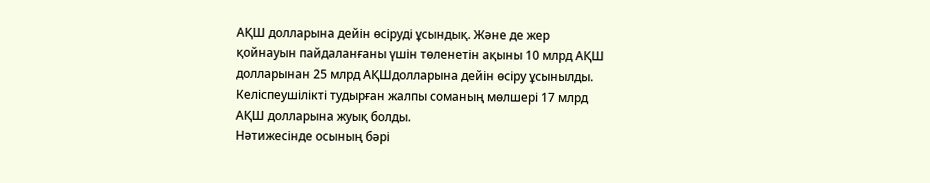АҚШ долларына дейін өсіруді ұсындық. Және де жер
қойнауын пайдаланғаны үшін төленетін ақыны 10 млрд АҚШ
долларынан 25 млрд АҚШдолларына дейін өсіру ұсынылды.
Келіспеушілікті тудырған жалпы соманың мөлшері 17 млрд
АҚШ долларына жуық болды.
Нәтижесінде осының бәрі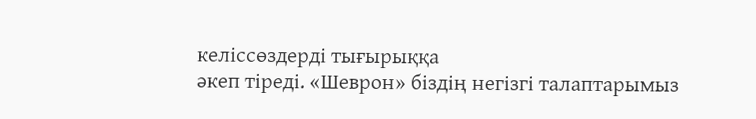келіссөздерді тығырыққа
әкеп тіреді. «Шеврон» біздің негізгі талаптарымыз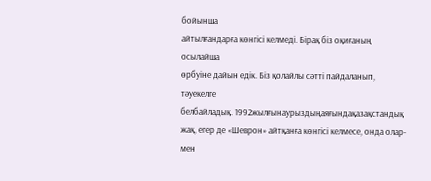бойынша
айтылғандарға көнгісі келмеді. Бірақ біз оқиғаның осылайша
өрбуіне дайын едік. Біз қолайлы сәтті пайдаланып, тәуекелге
белбайладық. 1992жылғынаурыздыңаяғындақазақстандық
жақ, егер де «Шеврон» айтқанға көнгісі келмесе, онда олар-
мен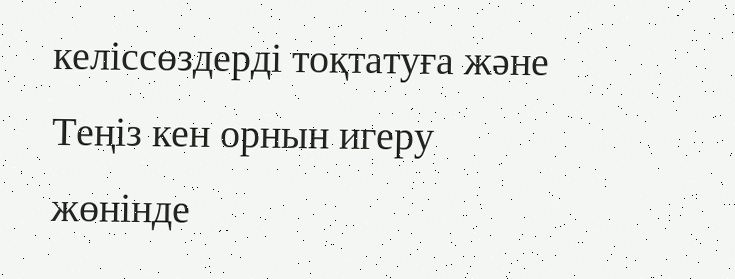келіссөздерді тоқтатуға және Теңіз кен орнын игеру
жөнінде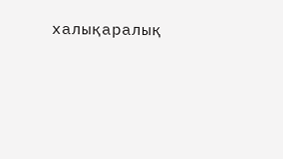халықаралық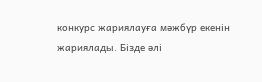конкурс жариялауға мәжбүр екенін
жариялады. Бізде әлі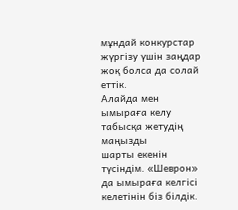мұндай конкурстар жүргізу үшін заңдар
жоқ болса да солай еттік.
Алайда мен ымыраға келу табысқа жетудің маңызды
шарты екенін түсіндім. «Шеврон» да ымыраға келгісі
келетінін біз білдік.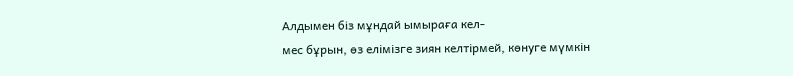Алдымен біз мұндай ымыраға кел-
мес бұрын, өз елімізге зиян келтірмей, көнуге мүмкін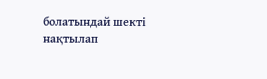болатындай шекті нақтылап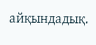айқындадық.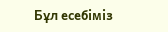Бұл есебіміз